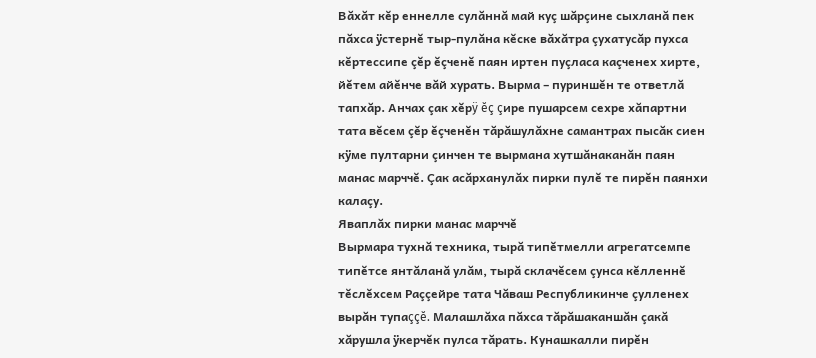Вăхăт кĕр еннелле сулăннă май куç шăрçине сыхланă пек пăхса ÿстернĕ тыр-пулăна кĕске вăхăтра çухатусăр пухса кĕртессипе çĕр ĕçченĕ паян иртен пуçласа каçченех хирте, йĕтем айĕнче вăй хурать. Вырма – пуриншĕн те ответлă тапхăр. Анчах çак хĕрÿ ĕç çире пушарсем сехре хăпартни тата вĕсем çĕр ĕçченĕн тăрăшулăхне самантрах пысăк сиен кÿме пултарни çинчен те вырмана хутшăнаканăн паян манас марччĕ. Çак асăрханулăх пирки пулĕ те пирĕн паянхи калаçу.
Яваплăх пирки манас марччĕ
Вырмара тухнă техника, тырă типĕтмелли агрегатсемпе типĕтсе янтăланă улăм, тырă склачĕсем çунса кĕлленнĕ тĕслĕхсем Раççейре тата Чăваш Республикинче çулленех вырăн тупаççĕ. Малашлăха пăхса тăрăшаканшăн çакă хăрушла ÿкерчĕк пулса тăрать. Кунашкалли пирĕн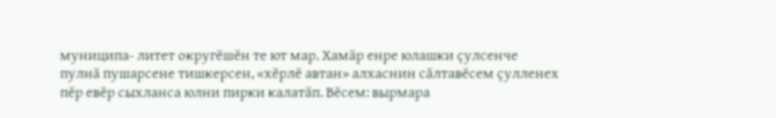муниципа- литет округĕшĕн те ют мар. Хамăр енре юлашки çулсенче пулнă пушарсене тишкерсен, «хĕрлĕ автан» алхаснин сăлтавĕсем çулленех пĕр евĕр сыхланса юлни пирки калатăп. Вĕсем: вырмара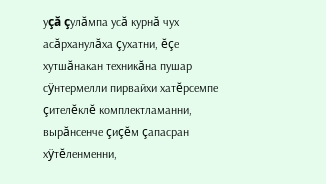уçă çулăмпа усă курнă чух асăрханулăха çухатни, ĕçе хутшăнакан техникăна пушар сÿнтермелли пирвайхи хатĕрсемпе çителĕклĕ комплектламанни, вырăнсенче çиçĕм çапасран хÿтĕленменни,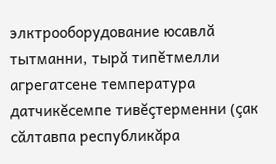элктрооборудование юсавлă тытманни, тырă типĕтмелли агрегатсене температура датчикĕсемпе тивĕçтерменни (çак сăлтавпа республикăра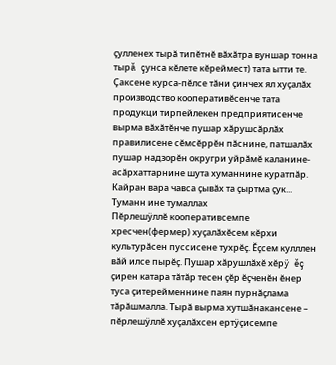çулленех тырă типĕтнĕ вăхăтра вуншар тонна тырă çунса кĕлете кĕреймест) тата ытти те. Çаксене курса-пĕлсе тăни çинчех ял хуçалăх производство кооперативĕсенче тата продукци тирпейлекен предприятисенче вырма вăхăтĕнче пушар хăрушсăрлăх правилисене сĕмсĕррĕн пăснине, патшалăх пушар надзорĕн округри уйрăмĕ каланине-асăрхаттарнине шута хуманнине куратпăр. Кайран вара чавса çывăх та çыртма çук...
Туманн ине тумаллах
Пĕрлешÿллĕ кооперативсемпе хресчен(фермер) хуçалăхĕсем кĕрхи культурăсен пуссисене тухрĕç. Ĕçсем кулллен вăй илсе пырĕç. Пушар хăрушлăхĕ хĕрÿ ĕç çирен катара тăтăр тесен çĕр ĕçченĕн ĕнер туса çитерейменнине паян пурнăçлама тăрăшмалла. Тырă вырма хутшăнакансене – пĕрлешÿллĕ хуçалăхсен ертÿçисемпе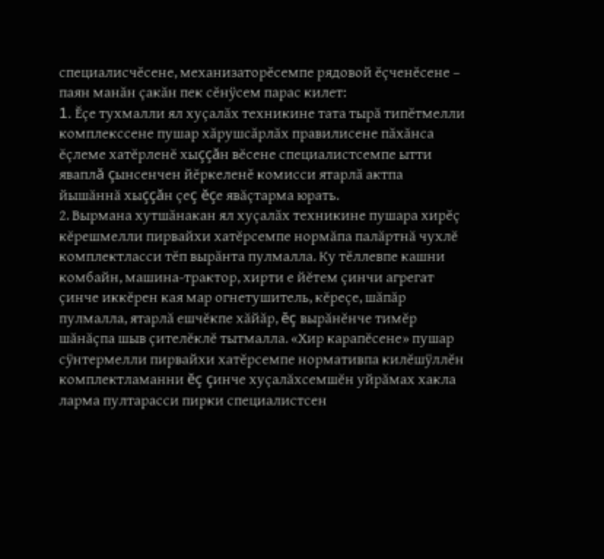специалисчĕсене, механизаторĕсемпе рядовой ĕçченĕсене – паян манăн çакăн пек сĕнÿсем парас килет:
1. Ĕçе тухмалли ял хуçалăх техникине тата тырă типĕтмелли комплекссене пушар хăрушсăрлăх правилисене пăхăнса ĕçлеме хатĕрленĕ хыççăн вĕсене специалистсемпе ытти яваплă çынсенчен йĕркеленĕ комисси ятарлă актпа йышăннă хыççăн çеç ĕçе явăçтарма юрать.
2. Вырмана хутшăнакан ял хуçалăх техникине пушара хирĕç кĕрешмелли пирвайхи хатĕрсемпе нормăпа палăртнă чухлĕ комплектласси тĕп вырăнта пулмалла. Ку тĕллевпе кашни комбайн, машина-трактор, хирти е йĕтем çинчи агрегат çинче иккĕрен кая мар огнетушитель, кĕреçе, шăпăр пулмалла, ятарлă ешчĕкпе хăйăр, ĕç вырăнĕнче тимĕр шăнăçпа шыв çителĕклĕ тытмалла. «Хир карапĕсене» пушар сÿнтермелли пирвайхи хатĕрсемпе нормативпа килĕшÿллĕн комплектламанни ĕç çинче хуçалăхсемшĕн уйрăмах хакла ларма пултарасси пирки специалистсен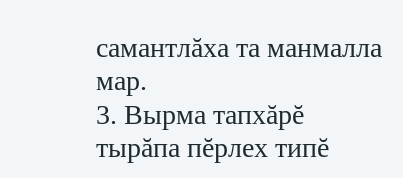самантлăха та манмалла мар.
3. Вырма тапхăрĕ тырăпа пĕрлех типĕ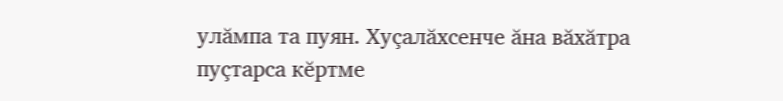улăмпа та пуян. Хуçалăхсенче ăна вăхăтра пуçтарса кĕртме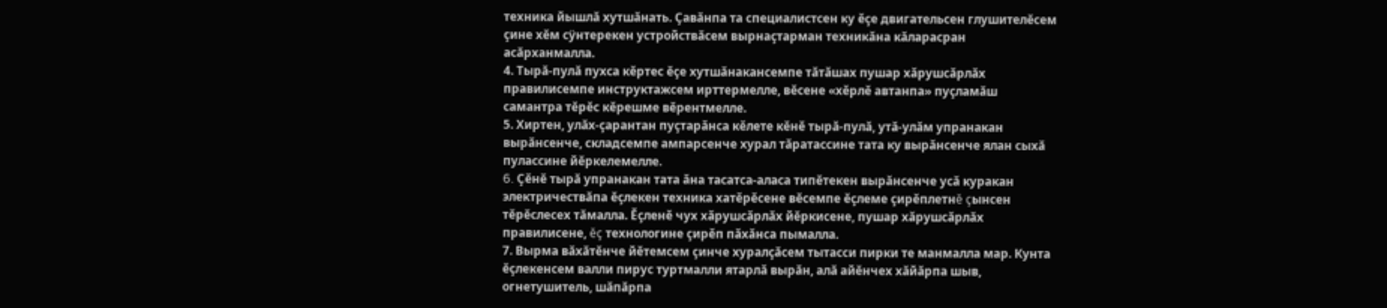техника йышлă хутшăнать. Çавăнпа та специалистсен ку ĕçе двигательсен глушителĕсем çине хĕм сÿнтерекен устройствăсем вырнаçтарман техникăна кăларасран асăрханмалла.
4. Тырă-пулă пухса кĕртес ĕçе хутшăнакансемпе тăтăшах пушар хăрушсăрлăх правилисемпе инструктажсем ирттермелле, вĕсене «хĕрлĕ автанпа» пуçламăш самантра тĕрĕс кĕрешме вĕрентмелле.
5. Хиртен, улăх-çарантан пуçтарăнса кĕлете кĕнĕ тырă-пулă, утă-улăм упранакан вырăнсенче, складсемпе ампарсенче хурал тăратассине тата ку вырăнсенче ялан сыхă пулассине йĕркелемелле.
6. Çĕнĕ тырă упранакан тата ăна тасатса-аласа типĕтекен вырăнсенче усă куракан электричествăпа ĕçлекен техника хатĕрĕсене вĕсемпе ĕçлеме çирĕплетнĕ çынсен тĕрĕслесех тăмалла. Ĕçленĕ чух хăрушсăрлăх йĕркисене, пушар хăрушсăрлăх правилисене, ĕç технологине çирĕп пăхăнса пымалла.
7. Вырма вăхăтĕнче йĕтемсем çинче хуралçăсем тытасси пирки те манмалла мар. Кунта ĕçлекенсем валли пирус туртмалли ятарлă вырăн, алă айĕнчех хăйăрпа шыв, огнетушитель, шăпăрпа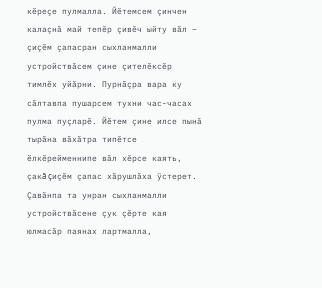кĕреçе пулмалла. Йĕтемсем çинчен калаçнă май тепĕр çивĕч ыйту вăл – çиçĕм çапасран сыхланмалли устройствăсем çине çителĕксĕр тимлĕх уйăрни. Пурнăçра вара ку сăлтавпа пушарсем тухни час-часах пулма пуçларĕ. Йĕтем çине илсе пынă тырăна вăхăтра типĕтсе ĕлкĕрейменнипе вăл хĕрсе каять, çакă çиçĕм çапас хăрушлăха ÿстерет. Çавăнпа та унран сыхланмалли устройствăсене çук çĕрте кая юлмасăр паянах лартмалла,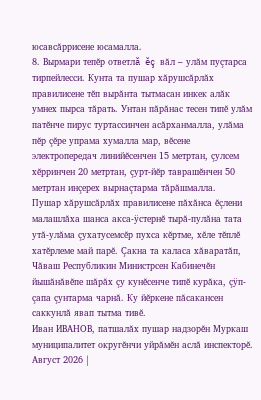юсавсăррисене юсамалла.
8. Вырмари тепĕр ответлă ĕç вăл – улăм пуçтарса тирпейлесси. Кунта та пушар хăрушсăрлăх правилисене тĕп вырăнта тытмасан инкек алăк умнех пырса тăрать. Унтан пăрăнас тесен типĕ улăм патĕнче пирус туртассинчен асăрханмалла, улăма пĕр çĕре упрама хумалла мар, вĕсене электропередач линийĕсенчен 15 метртан, çулсем хĕрринчен 20 метртан, çурт-йĕр таврашĕнчен 50 метртан инçерех вырнаçтарма тăрăшмалла.
Пушар хăрушсăрлăх правилисене пăхăнса ĕçлени малашлăха шанса акса-ÿстернĕ тырă-пулăна тата утă-улăма çухатусемсĕр пухса кĕртме, хĕле тĕплĕ хатĕрлеме май парĕ. Çакна та каласа хăваратăп, Чăваш Республикин Министрсен Кабинечĕн йышăнăвĕпе шăрăх çу кунĕсенче типĕ курăка, çÿп-çапа çунтарма чарнă. Ку йĕркене пăсакансен саккунлă явап тытма тивĕ.
Иван ИВАНОВ, патшалăх пушар надзорĕн Муркаш муниципалитет округĕнчи уйрăмĕн аслă инспекторĕ.
Август 2026 |